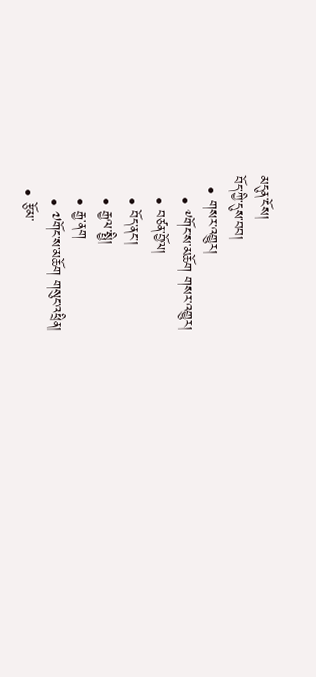མདུན་ངོས།
བོད་ཀྱི་དུས་བབ།
  • གསར་འགྱུར།
    • ༸གོང་ས་མཆོག གསར་འགྱུར།
    • བཙན་བྱོལ།
    • བོད་ནང་།
    • རྒྱལ་སྤྱི།
    • རྒྱ་ནག
    • ༧གོང་ས་མཆོག གསུང་འཕྲིན།
  • རྩོམ་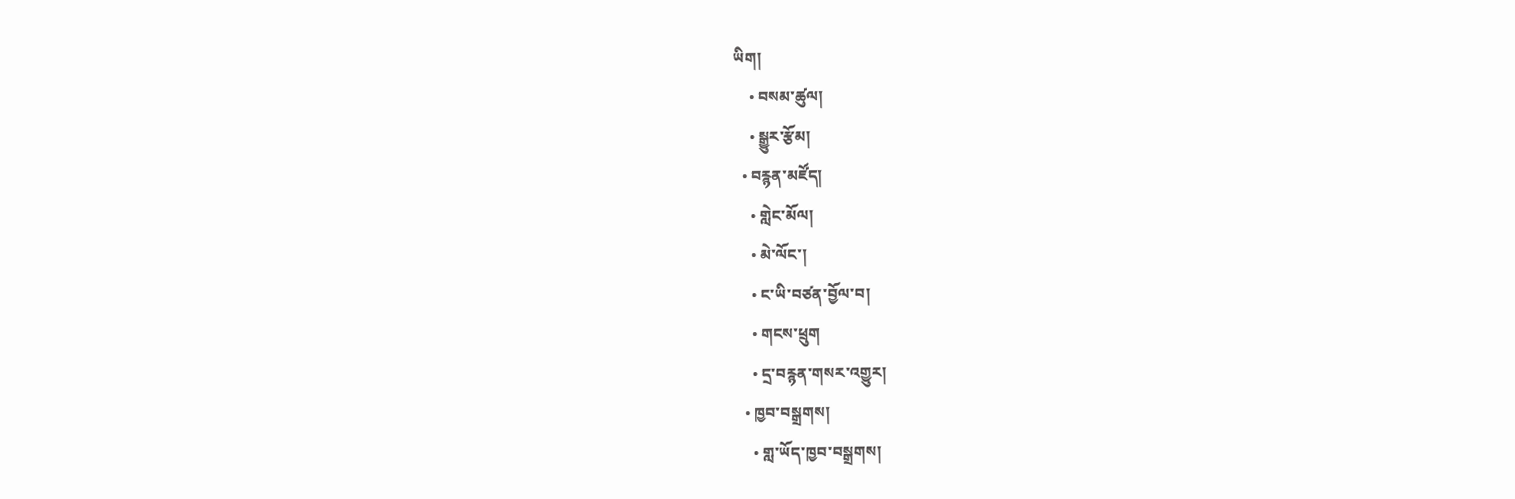ཡིག།
    • བསམ་ཚུལ།
    • སྒྱུར་རྩོམ།
  • བརྙན་མཛོད།
    • གླེང་མོལ།
    • མེ་ལོང་།
    • ང་ཡི་བཙན་བྱོལ་བ།
    • གངས་ཕྲུག
    • དྲ་བརྙན་གསར་འགྱུར།
  • ཁྱབ་བསྒྲགས།
    • གླ་ཡོད་ཁྱབ་བསྒྲགས།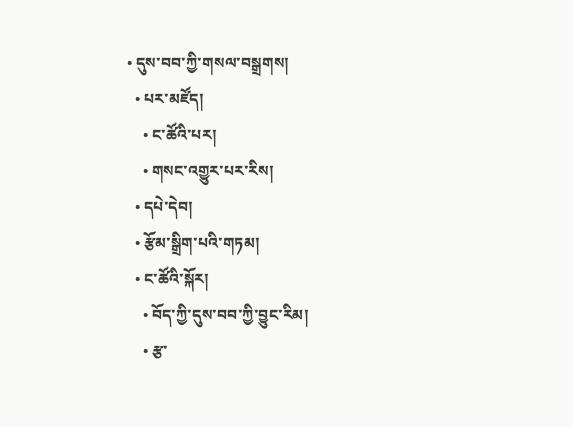• དུས་བབ་ཀྱི་གསལ་བསྒྲགས།
  • པར་མཛོད།
    • ང་ཚོའི་པར།
    • གསང་འགྱུར་པར་རིས།
  • དཔེ་དེབ།
  • རྩོམ་སྒྲིག་པའི་གཏམ།
  • ང་ཚོའི་སྐོར།
    • བོད་ཀྱི་དུས་བབ་ཀྱི་བྱུང་རིམ།
    • རྩ་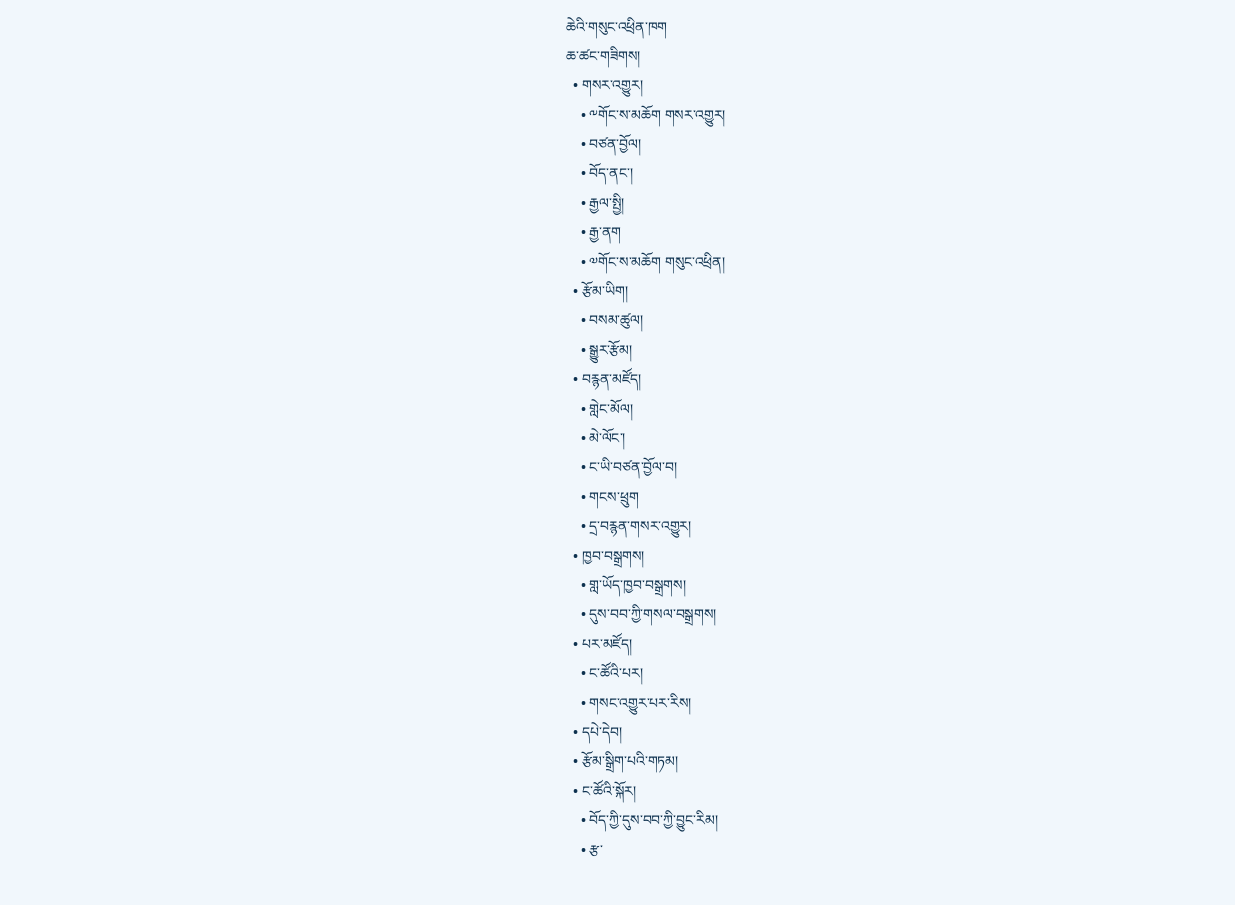ཆེའི་གསུང་འཕྲིན་ཁག
ཆ་ཚང་གཟིགས།
  • གསར་འགྱུར།
    • ༸གོང་ས་མཆོག གསར་འགྱུར།
    • བཙན་བྱོལ།
    • བོད་ནང་།
    • རྒྱལ་སྤྱི།
    • རྒྱ་ནག
    • ༧གོང་ས་མཆོག གསུང་འཕྲིན།
  • རྩོམ་ཡིག།
    • བསམ་ཚུལ།
    • སྒྱུར་རྩོམ།
  • བརྙན་མཛོད།
    • གླེང་མོལ།
    • མེ་ལོང་།
    • ང་ཡི་བཙན་བྱོལ་བ།
    • གངས་ཕྲུག
    • དྲ་བརྙན་གསར་འགྱུར།
  • ཁྱབ་བསྒྲགས།
    • གླ་ཡོད་ཁྱབ་བསྒྲགས།
    • དུས་བབ་ཀྱི་གསལ་བསྒྲགས།
  • པར་མཛོད།
    • ང་ཚོའི་པར།
    • གསང་འགྱུར་པར་རིས།
  • དཔེ་དེབ།
  • རྩོམ་སྒྲིག་པའི་གཏམ།
  • ང་ཚོའི་སྐོར།
    • བོད་ཀྱི་དུས་བབ་ཀྱི་བྱུང་རིམ།
    • རྩ་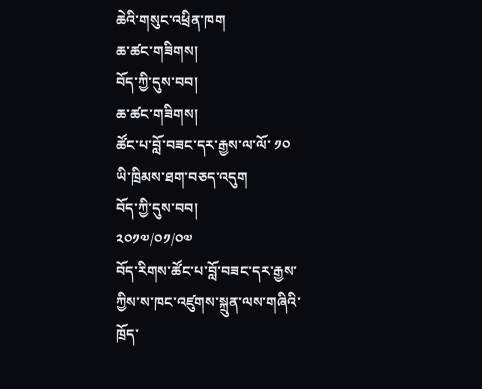ཆེའི་གསུང་འཕྲིན་ཁག
ཆ་ཚང་གཟིགས།
བོད་ཀྱི་དུས་བབ།
ཆ་ཚང་གཟིགས།
ཚོང་པ་བློ་བཟང་དར་རྒྱས་ལ་ལོ་ ༡༠ ཡི་ཁྲིམས་ཐག་བཅད་འདུག
བོད་ཀྱི་དུས་བབ།
༢༠༡༧/༠༡/༠༧
བོད་རིགས་ཚོང་པ་བློ་བཟང་དར་རྒྱས་ཀྱིས་ས་ཁང་འཛུགས་སྐྲུན་ལས་གཞིའི་ཁྲོད་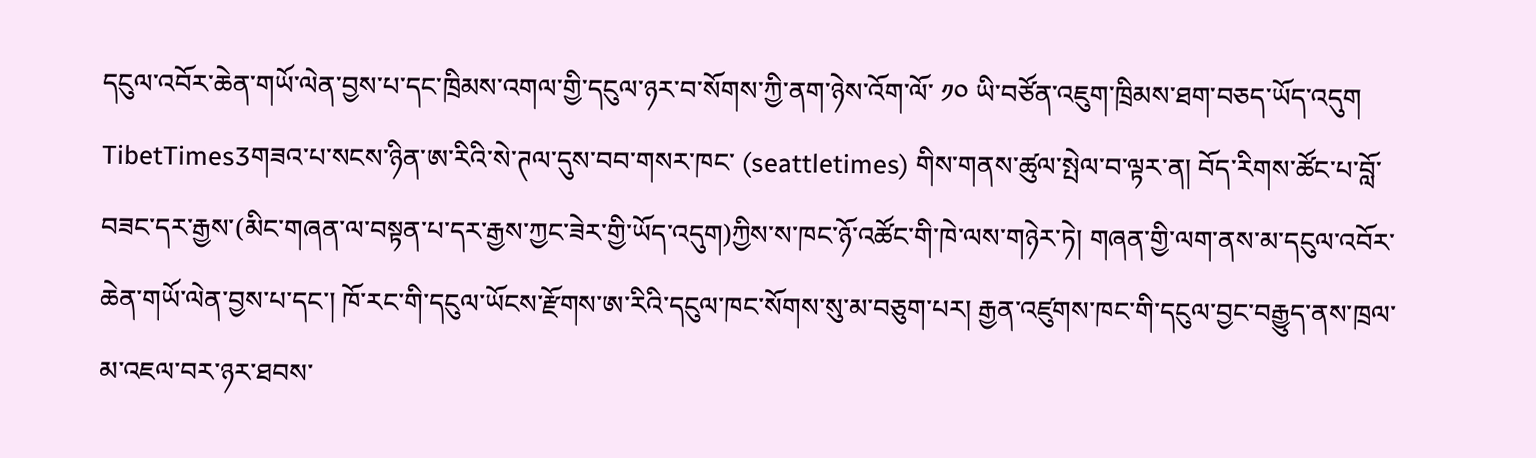དངུལ་འབོར་ཆེན་གཡོ་ལེན་བྱས་པ་དང་ཁྲིམས་འགལ་གྱི་དངུལ་ཉར་བ་སོགས་ཀྱི་ནག་ཉེས་འོག་ལོ་ ༡༠ ཡི་བཙོན་འཇུག་ཁྲིམས་ཐག་བཅད་ཡོད་འདུག
TibetTimes3གཟའ་པ་སངས་ཉིན་ཨ་རིའི་སེ་ཊལ་དུས་བབ་གསར་ཁང་ (seattletimes) གིས་གནས་ཚུལ་སྤེལ་བ་ལྟར་ན། བོད་རིགས་ཚོང་པ་བློ་བཟང་དར་རྒྱས་(མིང་གཞན་ལ་བསྟན་པ་དར་རྒྱས་ཀྱང་ཟེར་གྱི་ཡོད་འདུག)ཀྱིས་ས་ཁང་ཉོ་འཚོང་གི་ཁེ་ལས་གཉེར་ཏེ། གཞན་གྱི་ལག་ནས་མ་དངུལ་འབོར་ཆེན་གཡོ་ལེན་བྱས་པ་དང་། ཁོ་རང་གི་དངུལ་ཡོངས་རྫོགས་ཨ་རིའི་དངུལ་ཁང་སོགས་སུ་མ་བཅུག་པར། རྒྱན་འཛུགས་ཁང་གི་དངུལ་བྱང་བརྒྱུད་ནས་ཁྲལ་མ་འཇལ་བར་ཉར་ཐབས་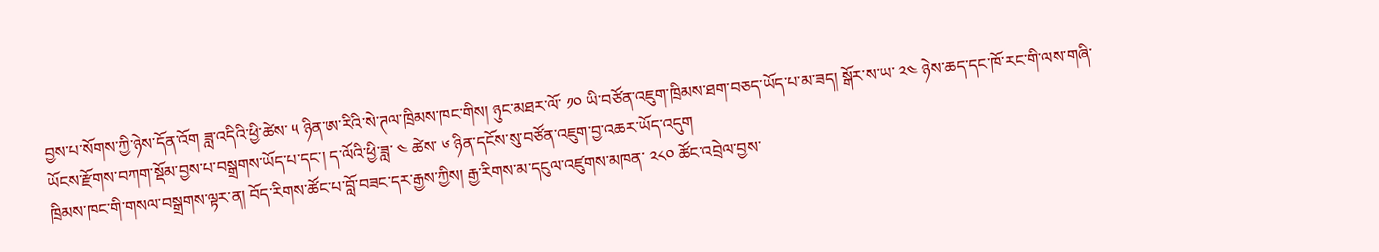བྱས་པ་སོགས་ཀྱི་ཉེས་དོན་འོག ཟླ་འདིའི་ཕྱི་ཚེས་ ༥ ཉིན་ཨ་རིའི་སེ་ཊལ་ཁྲིམས་ཁང་གིས། ཉུང་མཐར་ལོ་ ༡༠ ཡི་བཙོན་འཇུག་ཁྲིམས་ཐག་བཅད་ཡོད་པ་མ་ཟད། སྒོར་ས་ཡ་ ༢༤ ཉེས་ཆད་དང་ཁོ་རང་གི་ལས་གཞི་ཡོངས་རྫོགས་བཀག་སྡོམ་བྱས་པ་བསྒྲགས་ཡོད་པ་དང་། ད་ལོའི་ཕྱི་ཟླ་ ༤ ཚེས་ ༦ ཉིན་དངོས་སུ་བཙོན་འཇུག་བྱ་འཆར་ཡོད་འདུག
ཁྲིམས་ཁང་གི་གསལ་བསྒྲགས་ལྟར་ན། བོད་རིགས་ཚོང་པ་བློ་བཟང་དར་རྒྱས་ཀྱིས། རྒྱ་རིགས་མ་དངུལ་འཛུགས་མཁན་ ༢༨༠ ཚོང་འབྲེལ་བྱས་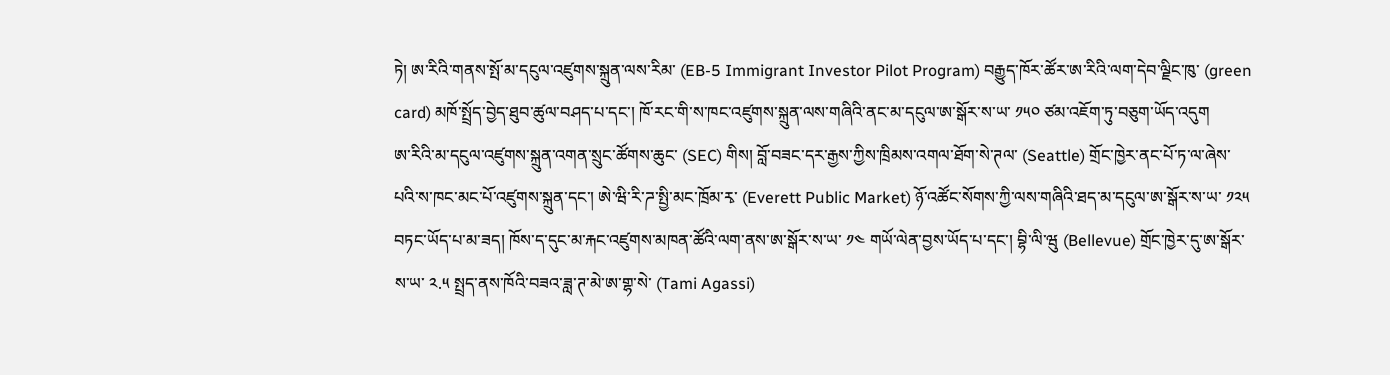ཏེ། ཨ་རིའི་གནས་སྤོ་མ་དངུལ་འཛུགས་སྐྲུན་ལས་རིམ་ (EB-5 Immigrant Investor Pilot Program) བརྒྱུད་ཁོར་ཚོར་ཨ་རིའི་ལག་དེབ་ལྗིང་ཁུ་ (green card) མཁོ་སྤྲོད་བྱེད་ཐུབ་ཚུལ་བཤད་པ་དང་། ཁོ་རང་གི་ས་ཁང་འཛུགས་སྐྲུན་ལས་གཞིའི་ནང་མ་དངུལ་ཨ་སྒོར་ས་ཡ་ ༡༥༠ ཙམ་འཇོག་ཏུ་བཅུག་ཡོད་འདུག
ཨ་རིའི་མ་དངུལ་འཛུགས་སྐྲུན་འགན་སྲུང་ཚོགས་ཆུང་ (SEC) གིས། བློ་བཟང་དར་རྒྱས་ཀྱིས་ཁྲིམས་འགལ་ཐོག་སེ་ཊལ་ (Seattle) གྲོང་ཁྱེར་ནང་པོ་ཏ་ལ་ཞེས་པའི་ས་ཁང་མང་པོ་འཛུགས་སྐྲུན་དང་། ཨེ་ཝི་རི་ཌ་སྤྱི་མང་ཁྲོམ་རྭ་ (Everett Public Market) ཉོ་འཚོང་སོགས་ཀྱི་ལས་གཞིའི་ཐད་མ་དངུལ་ཨ་སྒོར་ས་ཡ་ ༡༢༥ བཏང་ཡོད་པ་མ་ཟད། ཁོས་ད་དུང་མ་རྐང་འཛུགས་མཁན་ཚོའི་ལག་ནས་ཨ་སྒོར་ས་ཡ་ ༡༤ གཡོ་ལེན་བྱས་ཡོད་པ་དང་། བྷི་ལི་ཝུ (Bellevue) གྲོང་ཁྱེར་དུ་ཨ་སྒོར་ས་ཡ་ ༢.༥ སྤྲད་ནས་ཁོའི་བཟའ་ཟླ་ཊ་མེ་ཨ་གྷ་སེ་ (Tami Agassi)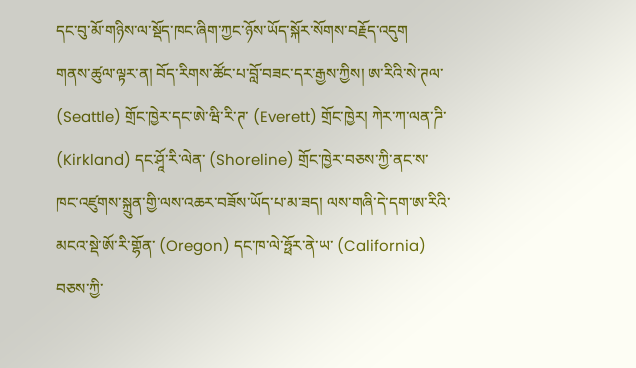དང་བུ་མོ་གཉིས་ལ་སྡོད་ཁང་ཞིག་ཀྱང་ཉོས་ཡོད་སྐོར་སོགས་བརྗོད་འདུག
གནས་ཚུལ་ལྟར་ན། བོད་རིགས་ཚོང་པ་བློ་བཟང་དར་རྒྱས་ཀྱིས། ཨ་རིའི་སེ་ཊལ་ (Seattle) གྲོང་ཁྱེར་དང་ཨེ་ཝི་རི་ཊ་ (Everett) གྲོང་ཁྱེར། ཀེར་ཀ་ལན་ཌི་ (Kirkland) དང་ཤཱོ་རི་ལེན་ (Shoreline) གྲོང་ཁྱེར་བཅས་ཀྱི་ནང་ས་ཁང་འཛུགས་སྐྲུན་གྱི་ལས་འཆར་བཟོས་ཡོད་པ་མ་ཟད། ལས་གཞི་དེ་དག་ཨ་རིའི་མངའ་སྡེ་ཨོ་རི་གྷོན་ (Oregon) དང་ཁ་ལེ་ཧྥོར་ནེ་ཡ་ (California) བཅས་ཀྱི་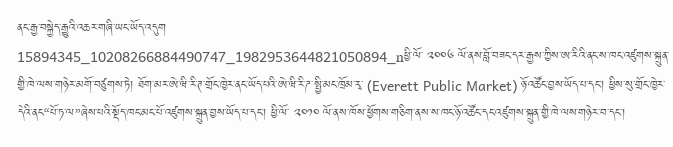ནང་རྒྱ་བསྐྱེད་རྒྱུའི་འཆར་གཞི་ཡང་ཡོད་འདུག
15894345_10208266884490747_1982953644821050894_nཕྱི་ལོ་ ༢༠༠༦ ལོ་ནས་བློ་བཟང་དར་རྒྱས་ཀྱིས་ཨ་རིའི་ནང་ས་ཁང་འཛུགས་སྐྲུན་གྱི་ཁེ་ལས་གཉེར་མགོ་བཙུགས་ཏེ། ཐོག་མར་ཨེ་ཝི་རི་ཊ་གྲོང་ཁྱེར་ནང་ཡོད་པའི་ཨེ་ཝི་རི་ཌ་སྤྱི་མང་ཁྲོམ་རྭ་ (Everett Public Market) ཉོ་འཚོང་བྱས་ཡོད་པ་དང་། ཕྱིས་སུ་གྲོང་ཁྱེར་དེའི་ནང“པོ་ཏ་ལ”ཞེས་པའི་སྡོད་ཁང་མང་པོ་འཛུགས་སྐྲུན་བྱས་ཡོད་པ་དང་། ཕྱི་ལོ་ ༢༠༡༠ ལོ་ནས་ཁོས་ཕྱོགས་གཅིག་ནས་ས་ཁང་ཉོ་འཚོང་དང་འཛུགས་སྐྲུན་གྱི་ཁེ་ལས་གཉེར་བ་དང་།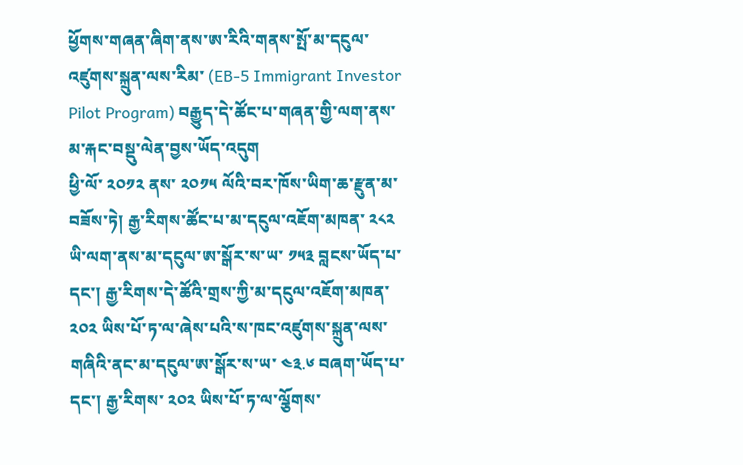ཕྱོགས་གཞན་ཞིག་ནས་ཨ་རིའི་གནས་སྤོ་མ་དངུལ་འཛུགས་སྐྲུན་ལས་རིམ་ (EB-5 Immigrant Investor Pilot Program) བརྒྱུད་དེ་ཚོང་པ་གཞན་གྱི་ལག་ནས་མ་རྐང་བསྡུ་ལེན་བྱས་ཡོད་འདུག
ཕྱི་ལོ་ ༢༠༡༢ ནས་ ༢༠༡༥ ལོའི་བར་ཁོས་ཡིག་ཆ་རྫུན་མ་བཟོས་ཏེ། རྒྱ་རིགས་ཚོང་པ་མ་དངུལ་འཇོག་མཁན་ ༢༨༢ ཡི་ལག་ནས་མ་དངུལ་ཨ་སྒོར་ས་ཡ་ ༡༥༣ བླངས་ཡོད་པ་དང་། རྒྱ་རིགས་དེ་ཚོའི་གྲས་ཀྱི་མ་དངུལ་འཇོག་མཁན་ ༢༠༢ ཡིས་པོ་ཏ་ལ་ཞེས་པའི་ས་ཁང་འཛུགས་སྐྲུན་ལས་གཞིའི་ནང་མ་དངུལ་ཨ་སྒོར་ས་ཡ་ ༤༣.༦ བཞག་ཡོད་པ་དང་། རྒྱ་རིགས་ ༢༠༢ ཡིས་པོ་ཏ་ལ་ལྕོགས་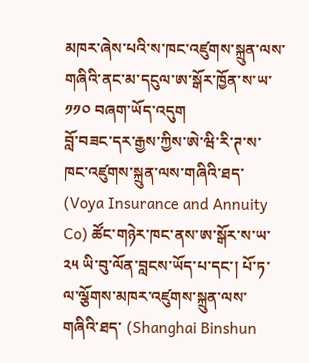མཁར་ཞེས་པའི་ས་ཁང་འཛུགས་སྐྲུན་ལས་གཞིའི་ནང་མ་དངུལ་ཨ་སྒོར་ཁྱོན་ས་ཡ་ ༡༡༠ བཞག་ཡོད་འདུག
བློ་བཟང་དར་རྒྱས་ཀྱིས་ཨེ་ཝི་རི་ཊ་ས་ཁང་འཛུགས་སྐྲུན་ལས་གཞིའི་ཐད་ (Voya Insurance and Annuity Co) ཚོང་གཉེར་ཁང་ནས་ཨ་སྒོར་ས་ཡ་ ༢༥ ཡི་བུ་ལོན་བླངས་ཡོད་པ་དང་། པོ་ཏ་ལ་ལྕོགས་མཁར་འཛུགས་སྐྲུན་ལས་གཞིའི་ཐད་ (Shanghai Binshun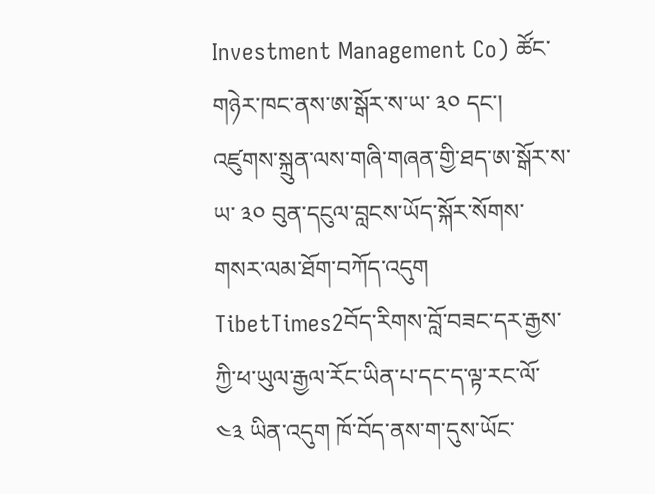Investment Management Co) ཚོང་གཉེར་ཁང་ནས་ཨ་སྒོར་ས་ཡ་ ༣༠ དང་། འཛུགས་སྐྲུན་ལས་གཞི་གཞན་གྱི་ཐད་ཨ་སྒོར་ས་ཡ་ ༣༠ བུན་དངུལ་བླངས་ཡོད་སྐོར་སོགས་གསར་ལམ་ཐོག་བཀོད་འདུག
TibetTimes2བོད་རིགས་བློ་བཟང་དར་རྒྱས་ཀྱི་ཕ་ཡུལ་རྒྱལ་རོང་ཡིན་པ་དང་ད་ལྟ་རང་ལོ་ ༤༣ ཡིན་འདུག ཁོ་བོད་ནས་ག་དུས་ཡོང་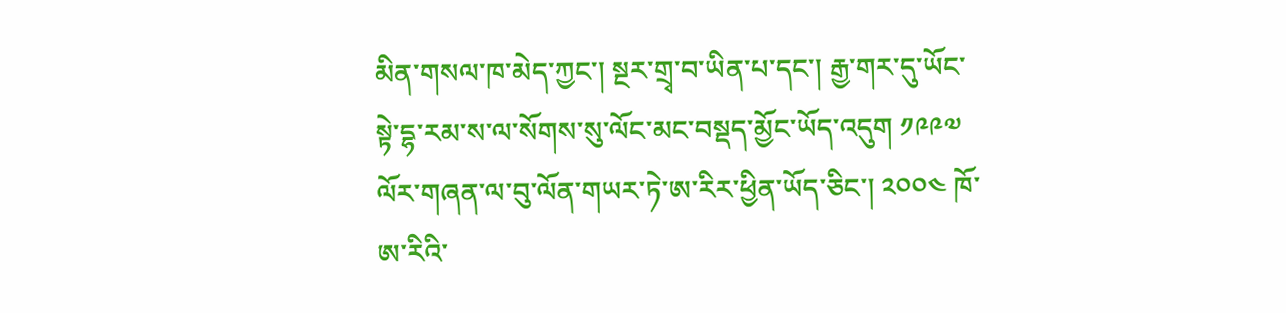མིན་གསལ་ཁ་མེད་ཀྱང་། སྔར་གྲྭ་བ་ཡིན་པ་དང་། རྒྱ་གར་དུ་ཡོང་སྟེ་དྷ་རམ་ས་ལ་སོགས་སུ་ལོང་མང་བསྡད་མྱོང་ཡོད་འདུག ༡༩༩༧ ལོར་གཞན་ལ་བུ་ལོན་གཡར་ཏེ་ཨ་རིར་ཕྱིན་ཡོད་ཅིང་། ༢༠༠༤ ཁོ་ཨ་རིའི་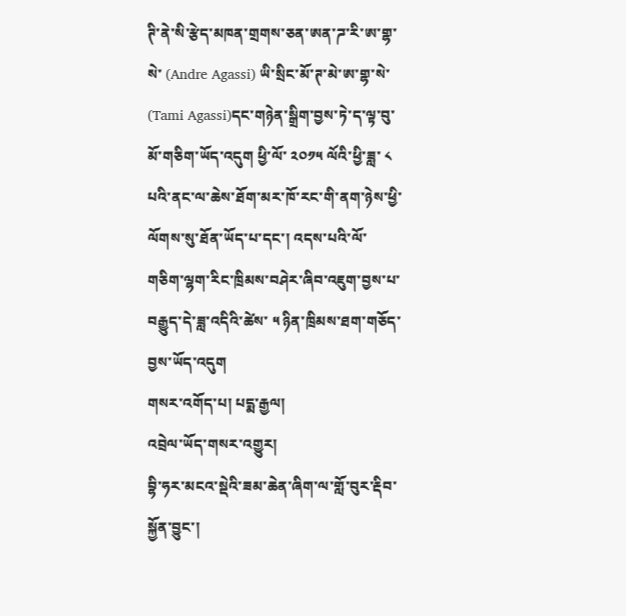ཊི་ནེ་སི་རྩེད་མཁན་གྲགས་ཅན་ཨན་ཌ་རི་ཨ་གྷ་སེ་ (Andre Agassi) ཡི་སྲིང་མོ་ཊ་མེ་ཨ་གྷ་སེ་ (Tami Agassi)དང་གཉེན་སྒྲིག་བྱས་ཏེ་ད་ལྟ་བུ་མོ་གཅིག་ཡོད་འདུག ཕྱི་ལོ་ ༢༠༡༥ ལོའི་ཕྱི་ཟླ་ ༨ པའི་ནང་ལ་ཆེས་ཐོག་མར་ཁོ་རང་གི་ནག་ཉེས་ཕྱི་ལོགས་སུ་ཐོན་ཡོད་པ་དང་། འདས་པའི་ལོ་གཅིག་ལྷག་རིང་ཁྲིམས་བཤེར་ཞིབ་འཇུག་བྱས་པ་བརྒྱུད་དེ་ཟླ་འདིའི་ཚེས་ ༥ ཉིན་ཁྲིམས་ཐག་གཅོད་བྱས་ཡོད་འདུག
གསར་འགོད་པ། པདྨ་རྒྱལ།
འབྲེལ་ཡོད་གསར་འགྱུར།
བྷི་ཧར་མངའ་སྡེའི་ཟམ་ཆེན་ཞིག་ལ་གློ་བུར་རྡིབ་སྐྱོན་བྱུང་།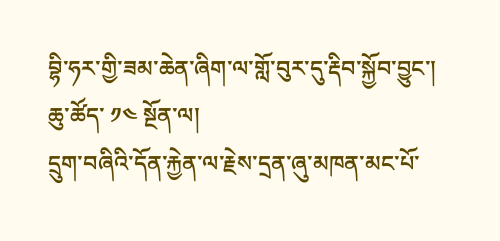བྷི་ཧར་གྱི་ཟམ་ཆེན་ཞིག་ལ་གློ་བུར་དུ་རྡིབ་སྐྱོབ་བྱུང་།
ཆུ་ཚོད་ ༡༤ སྔོན་ལ།
དྲུག་བཞིའི་དོན་རྐྱེན་ལ་རྗེས་དྲན་ཞུ་མཁན་མང་པོ་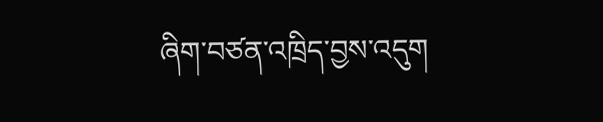ཞིག་བཙན་འཁྲིད་བྱས་འདུག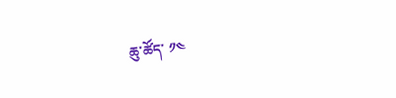ཆུ་ཚོད་ ༡༤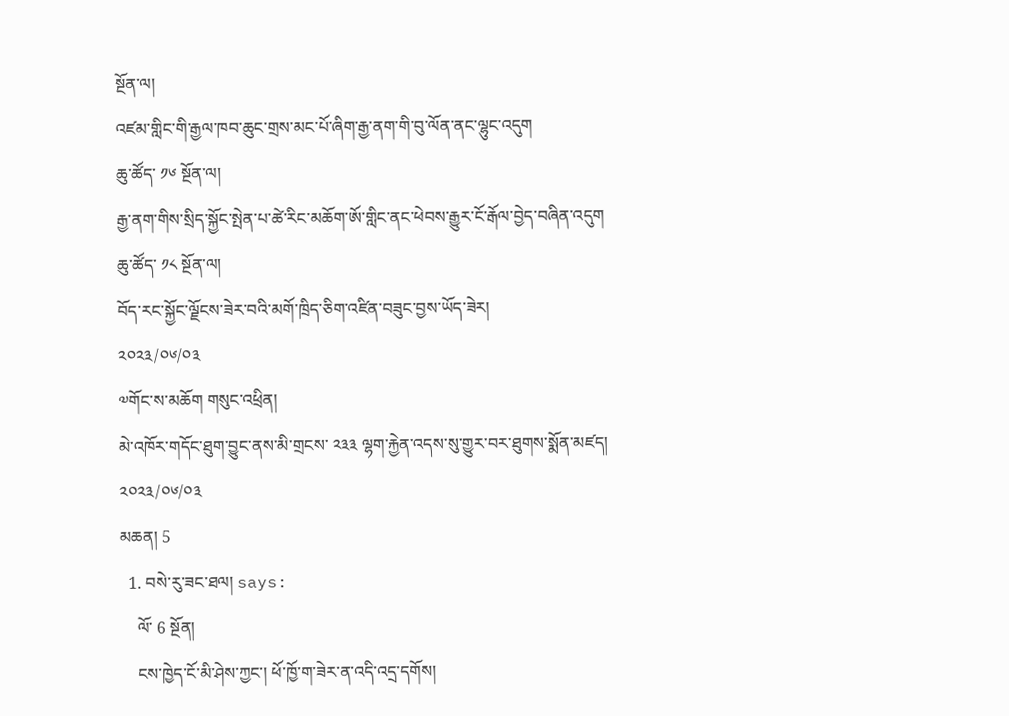སྔོན་ལ།
འཛམ་གླིང་གི་རྒྱལ་ཁབ་ཆུང་གྲས་མང་པོ་ཞིག་རྒྱ་ནག་གི་བུ་ལོན་ནང་ལྷུང་འདུག
ཆུ་ཚོད་ ༡༦ སྔོན་ལ།
རྒྱ་ནག་གིས་སྲིད་སྐྱོང་སྤེན་པ་ཚེ་རིང་མཆོག་ཨོ་གླིང་ནང་ཕེབས་རྒྱུར་ངོ་རྒོལ་བྱེད་བཞིན་འདུག
ཆུ་ཚོད་ ༡༨ སྔོན་ལ།
བོད་རང་སྐྱོང་ལྗོངས་ཟེར་བའི་མགོ་ཁྲིད་ཅིག་འཛིན་བཟུང་བྱས་ཡོད་ཟེར།
༢༠༢༣/༠༦/༠༣
༧གོང་ས་མཆོག གསུང་འཕྲིན།
མེ་འཁོར་གདོང་ཐུག་བྱུང་ནས་མི་གྲངས་ ༢༣༣ ལྷག་རྐྱེན་འདས་སུ་གྱུར་བར་ཐུགས་སྨོན་མཛད།
༢༠༢༣/༠༦/༠༣
མཆན། 5
  1. བསེ་རུ་ཟང་ཐལ། says:
    ལོ་ 6 སྔོན།
    ངས་ཁྱེད་ངོ་མི་ཤེས་ཀྱང་། ཕོ་ཁྱོ་ག་ཟེར་ན་འདི་འདྲ་དགོས།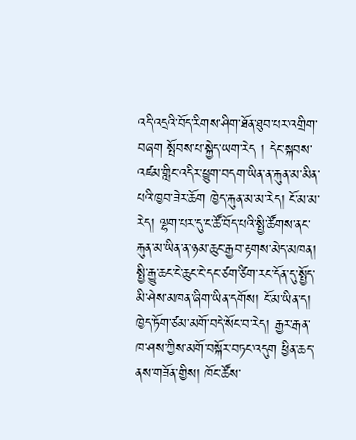འདི་འདྲའི་བོད་རིགས་ཤིག་ཐོན་ཐུབ་པར་འགྲིག་བཞག སྤོབས་པ་སྐྱེད་ཡག་རེད ། དེང་སྐབས་འཛམ་གླིང་འདིར་ཕྱུག་བདག་ཡིན་ན་རྐུན་མ་མིན་པའི་ཁྱབ་ཟེར་ཆོག ཁྱེད་རྐུན་མ་མ་རེད། ངོ་མ་མ་རེད། ལྷག་པར་དུ་ང་ཚོ་བོད་པའི་སྤྱི་ཚོགས་ནང་རྐུན་མ་ཡིན་ན་ཉམ་ཆུང་རྒྱབ་རྟགས་མེད་མཁན། སྤྱི་རྒྱུ་ཆང་ངེ་ཆུང་ངེ་དང་ཙག་ཙིག་རང་དོན་དུ་སྤྱོད་མི་ཤེས་མཁན་ཞིག་ཡིན་དགོས། ངོ་མ་ཡིན་ད། ཁྱེད་ཏོག་ཙམ་མགོ་བདེ་སོང་བ་རེད། རྒྱར་རྒན་ཁ་ཤས་ཀྱིས་མགོ་བསྐོར་བཏང་འདུག ཕྱིན་ཆད་ནས་གཟོན་གྱིས། ཁོང་ཚོས་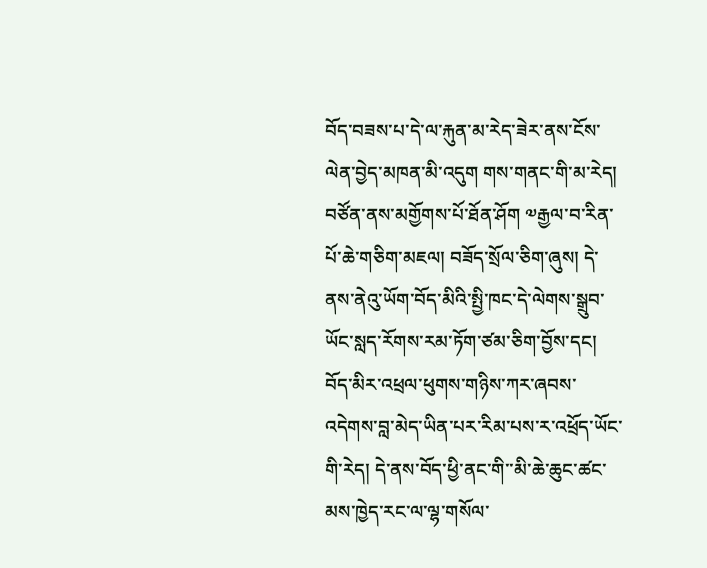བོད་བཟས་པ་དེ་ལ་རྐུན་མ་རེད་ཟེར་ནས་ངོས་ལེན་བྱེད་མཁན་མི་འདུག གས་གནང་གི་མ་རེད། བཙོན་ནས་མགྱོགས་པོ་ཐོན་ཤོག ༧རྒྱལ་བ་རིན་པོ་ཆེ་གཅིག་མཇལ། བཟོད་སྲོལ་ཅིག་ཞུས། དེ་ནས་ནེའུ་ཡོག་བོད་མིའི་སྤྱི་ཁང་དེ་ལེགས་སྒྲུབ་ཡོང་སླད་རོགས་རམ་ཏོག་ཙམ་ཅིག་བྱོས་དང། བོད་མིར་འཕྲལ་ཕུགས་གཉིས་ཀར་ཞབས་འདེགས་བླ་མེད་ཡིན་པར་རིམ་པས་ར་འཕྲོད་ཡོང་གི་རེད། དེ་ནས་བོད་ཕྱི་ནང་གི་་མི་ཆེ་ཆུང་ཚང་མས་ཁྱེད་རང་ལ་ལྷ་གསོལ་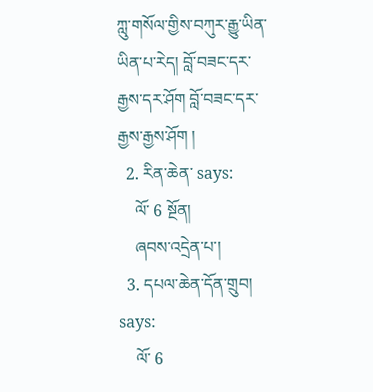ཀླུ་གསོལ་གྱིས་བཀུར་རྒྱུ་ཡིན་ཡིན་པ་རེད། བློ་བཟང་དར་རྒྱས་དར་ཤོག བློ་བཟང་དར་རྒྱས་རྒྱས་ཤོག །
  2. རིན་ཆེན་ says:
    ལོ་ 6 སྔོན།
    ཞབས་འདྲེན་པ་།
  3. དཔལ་ཆེན་དོན་གྲུབ། says:
    ལོ་ 6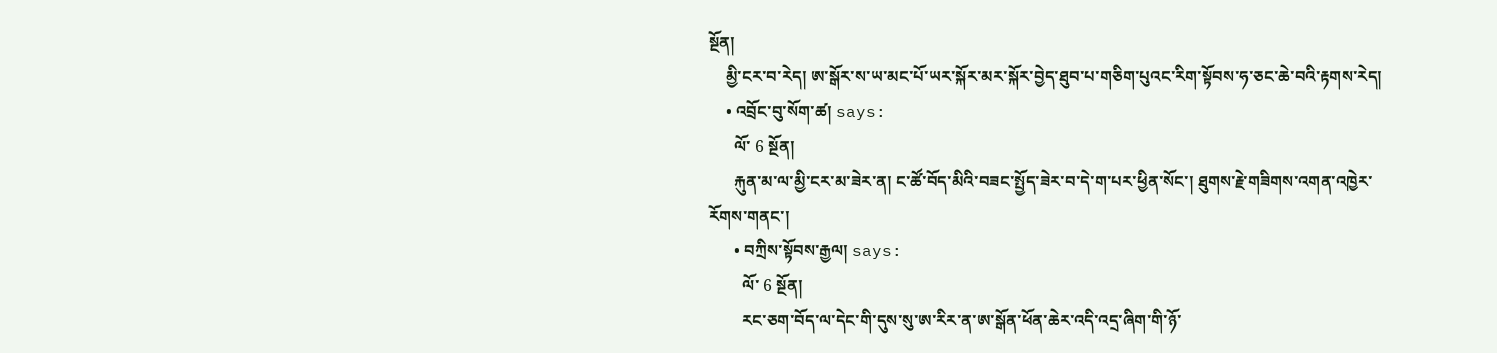སྔོན།
    མྱི་ངར་བ་རེད། ཨ་སྒོར་ས་ཡ་མང་པོ་ཡར་སྐོར་མར་སྐོར་བྱེད་ཐུབ་པ་གཅིག་པུའང་རིག་སྟོབས་ཧ་ཅང་ཆེ་བའི་རྟགས་རེད།
    • འབྲོང་བུ་སོག་ཚ། says:
      ལོ་ 6 སྔོན།
      རྐུན་མ་ལ་མྱི་ངར་མ་ཟེར་ན། ང་ཚོ་བོད་མིའི་བཟང་སྤྱོད་ཟེར་བ་དེ་ག་པར་ཕྱིན་སོང་། ཐུགས་རྗེ་གཟིགས་འགན་འཁྱེར་རོགས་གནང་།
      • བཀྲིས་སྟོབས་རྒྱལ། says:
        ལོ་ 6 སྔོན།
        རང་ཅག་བོད་ལ་དེང་གི་དུས་སུ་ཨ་རིར་ན་ཨ་སྒོན་ཕོན་ཆེར་འདི་འདྲ་ཞིག་གི་ཉོ་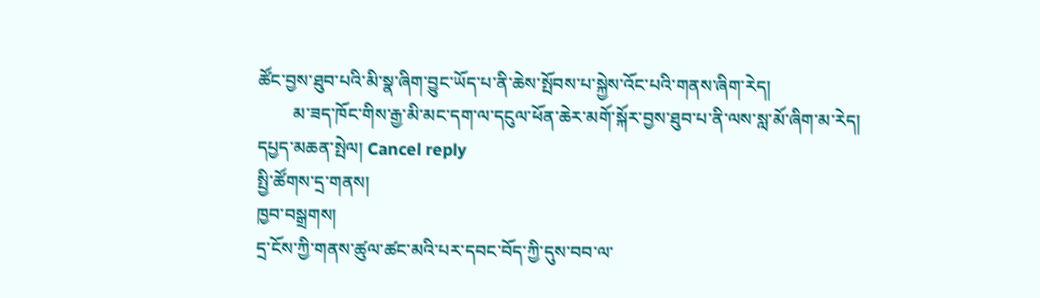ཚོང་བྱས་ཐུབ་པའི་མི་སྣ་ཞིག་བྱུང་ཡོད་པ་ནི་ཆེས་སྤོབས་པ་སྐྱེས་འོང་པའི་གནས་ཞིག་རེད།
        མ་ཟད་ཁོང་གིས་རྒྱ་མི་མང་དག་ལ་དངུལ་ཕོན་ཆེར་མགོ་སྐོར་བྱས་ཐུབ་པ་ནི་ལས་སླ་མོ་ཞིག་མ་རེད།
དཔྱད་མཆན་སྤེལ། Cancel reply
སྤྱི་ཚོགས་དྲ་གནས།
ཁྱབ་བསྒྲགས།
དྲ་ངོས་ཀྱི་གནས་ཚུལ་ཚང་མའི་པར་དབང་བོད་ཀྱི་དུས་བབ་ལ་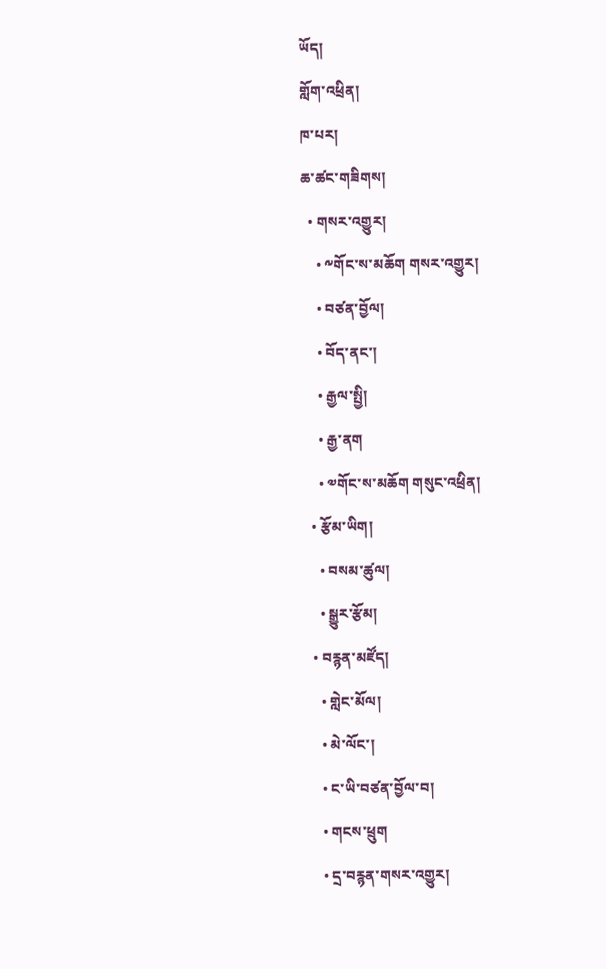ཡོད།
གློག་འཕྲིན།
ཁ་པར།
ཆ་ཚང་གཟིགས།
  • གསར་འགྱུར།
    • ༸གོང་ས་མཆོག གསར་འགྱུར།
    • བཙན་བྱོལ།
    • བོད་ནང་།
    • རྒྱལ་སྤྱི།
    • རྒྱ་ནག
    • ༧གོང་ས་མཆོག གསུང་འཕྲིན།
  • རྩོམ་ཡིག།
    • བསམ་ཚུལ།
    • སྒྱུར་རྩོམ།
  • བརྙན་མཛོད།
    • གླེང་མོལ།
    • མེ་ལོང་།
    • ང་ཡི་བཙན་བྱོལ་བ།
    • གངས་ཕྲུག
    • དྲ་བརྙན་གསར་འགྱུར།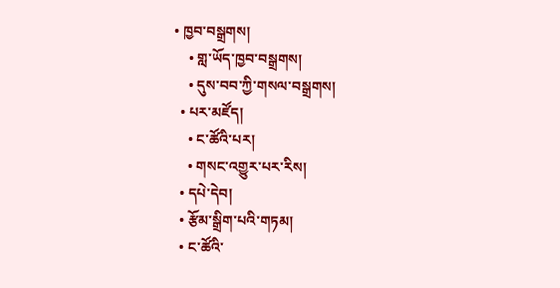• ཁྱབ་བསྒྲགས།
    • གླ་ཡོད་ཁྱབ་བསྒྲགས།
    • དུས་བབ་ཀྱི་གསལ་བསྒྲགས།
  • པར་མཛོད།
    • ང་ཚོའི་པར།
    • གསང་འགྱུར་པར་རིས།
  • དཔེ་དེབ།
  • རྩོམ་སྒྲིག་པའི་གཏམ།
  • ང་ཚོའི་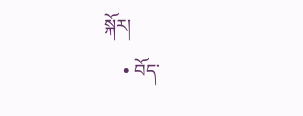སྐོར།
    • བོད་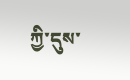ཀྱི་དུས་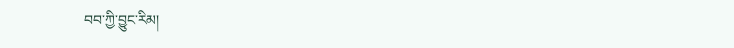བབ་ཀྱི་བྱུང་རིམ།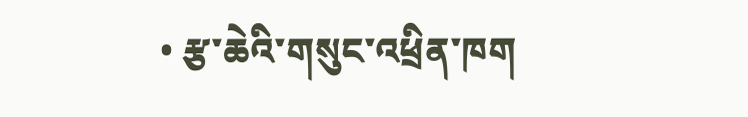• རྩ་ཆེའི་གསུང་འཕྲིན་ཁག